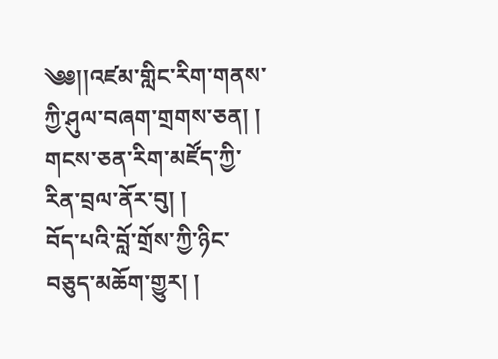༄༅།།འཛམ་གླིང་རིག་གནས་ཀྱི་ཤུལ་བཞག་གྲགས་ཅན། །
གངས་ཅན་རིག་མཛོད་ཀྱི་རིན་བྲལ་ནོར་བུ། །
བོད་པའི་བློ་གྲོས་ཀྱི་ཉིང་བཅུད་མཆོག་གྱུར། །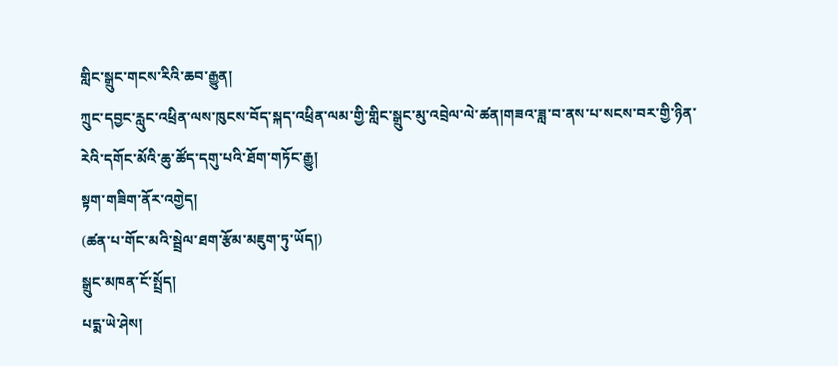གླིང་སྒྲུང་གངས་རིའི་ཆབ་རྒྱུན།
ཀྲུང་དབྱང་རླུང་འཕྲིན་ལས་ཁུངས་བོད་སྐད་འཕྲིན་ལམ་གྱི་གླིང་སྒྲུང་མུ་འབྲེལ་ལེ་ཚན།གཟའ་ཟླ་བ་ནས་པ་སངས་བར་གྱི་ཉིན་རེའི་དགོང་མོའི་ཆུ་ཚོད་དགུ་པའི་ཐོག་གཏོང་རྒྱུ།
སྟག་གཟིག་ནོར་འགྱེད།
(ཚན་པ་གོང་མའི་སྦྲེལ་ཐག་རྩོམ་མཇུག་ཏུ་ཡོད།)
སྒྲུང་མཁན་ངོ་སྤྲོད།
པདྨ་ཡེ་ཤེས།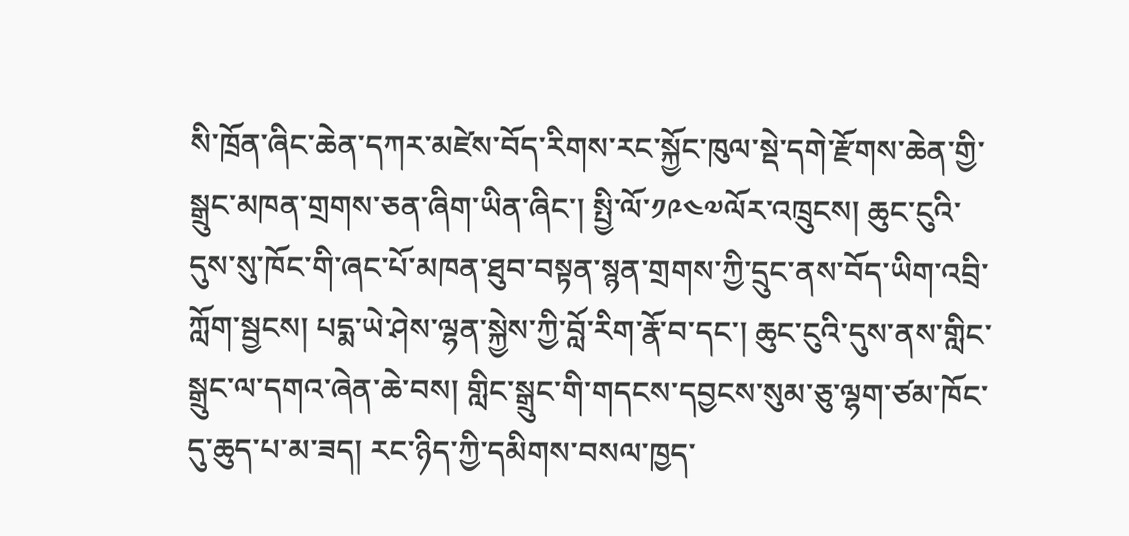སི་ཁྲོན་ཞིང་ཆེན་དཀར་མཛེས་བོད་རིགས་རང་སྐྱོང་ཁུལ་སྡེ་དགེ་རྫོགས་ཆེན་གྱི་སྒྲུང་མཁན་གྲགས་ཅན་ཞིག་ཡིན་ཞིང་། སྤྱི་ལོ་༡༩༤༧ལོར་འཁྲུངས། ཆུང་ངུའི་དུས་སུ་ཁོང་གི་ཞང་པོ་མཁན་ཐུབ་བསྟན་སྙན་གྲགས་ཀྱི་དྲུང་ནས་བོད་ཡིག་འབྲི་ཀློག་སྦྱངས། པདྨ་ཡེ་ཤེས་ལྷན་སྐྱེས་ཀྱི་བློ་རིག་རྣོ་བ་དང་། ཆུང་ངུའི་དུས་ནས་གླིང་སྒྲུང་ལ་དགའ་ཞེན་ཆེ་བས། གླིང་སྒྲུང་གི་གདངས་དབྱངས་སུམ་ཅུ་ལྷག་ཙམ་ཁོང་དུ་ཆུད་པ་མ་ཟད། རང་ཉིད་ཀྱི་དམིགས་བསལ་ཁྱད་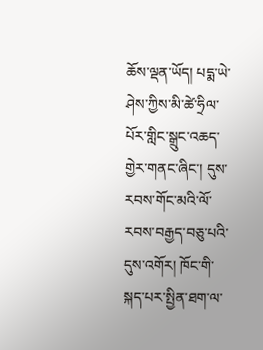ཆོས་ལྡན་ཡོད། པདྨ་ཡེ་ཤེས་ཀྱིས་མི་ཚེ་ཧྲིལ་པོར་གླིང་སྒྲུང་འཆད་གྱེར་གནང་ཞིང་། དུས་རབས་གོང་མའི་ལོ་རབས་བརྒྱད་བཅུ་པའི་དུས་འགོར། ཁོང་གི་སྐད་པར་སྤྱིན་ཐག་ལ་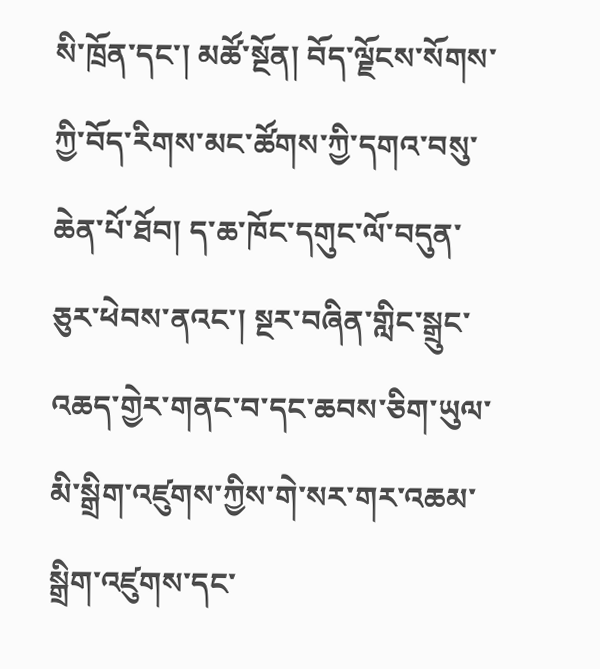སི་ཁྲོན་དང་། མཚོ་སྔོན། བོད་ལྗོངས་སོགས་ཀྱི་བོད་རིགས་མང་ཚོགས་ཀྱི་དགའ་བསུ་ཆེན་པོ་ཐོབ། ད་ཆ་ཁོང་དགུང་ལོ་བདུན་ཅུར་ཕེབས་ནའང་། སྔར་བཞིན་གླིང་སྒྲུང་འཆད་གྱེར་གནང་བ་དང་ཆབས་ཅིག་ཡུལ་མི་སྒྲིག་འཛུགས་ཀྱིས་གེ་སར་གར་འཆམ་སྒྲིག་འཛུགས་དང་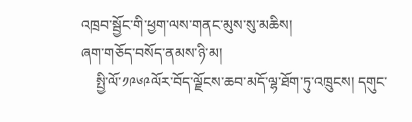འཁྲབ་སྦྱོང་གི་ཕྱག་ལས་གནང་མུས་སུ་མཆིས།
ཞག་གཅོད་བསོད་ནམས་ཉི་མ།
    སྤྱི་ལོ་༡༩༦༩ལོར་བོད་ལྗོངས་ཆབ་མདོ་ལྷ་ཐོག་ཏུ་འཁྲུངས། དགུང་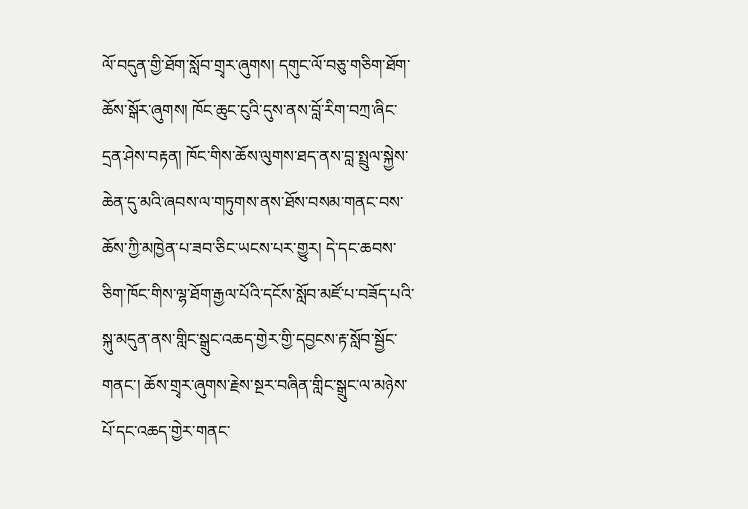ལོ་བདུན་གྱི་ཐོག་སློབ་གྲྭར་ཞུགས། དགུང་ལོ་བཅུ་གཅིག་ཐོག་ཆོས་སྒོར་ཞུགས། ཁོང་ཆུང་ངུའི་དུས་ནས་བློ་རིག་བཀྲ་ཞིང་དྲན་ཤེས་བརྟན། ཁོང་གིས་ཆོས་ལུགས་ཐད་ནས་བླ་སྤྲུལ་སྐྱེས་ཆེན་དུ་མའི་ཞབས་ལ་གཏུགས་ནས་ཐོས་བསམ་གནང་བས་ཆོས་ཀྱི་མཁྱེན་པ་ཟབ་ཅིང་ཡངས་པར་གྱུར། དེ་དང་ཆབས་ཅིག་ཁོང་གིས་ལྷ་ཐོག་རྒྱལ་པོའི་དངོས་སློབ་མཛོ་པ་བཟོད་པའི་སྐུ་མདུན་ནས་གླིང་སྒྲུང་འཆད་གྱེར་གྱི་དབྱངས་རྟ་སློབ་སྦྱོང་གནང་། ཆོས་གྲྭར་ཞུགས་རྗེས་སྔར་བཞིན་གླིང་སྒྲུང་ལ་མཉེས་པོ་དང་འཆད་གྱེར་གནང་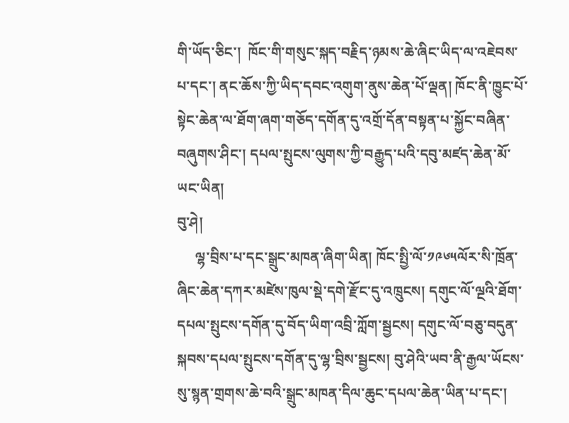གི་ཡོད་ཅིང་།  ཁོང་གི་གསུང་སྐད་བརྗིད་ཉམས་ཆེ་ཞིང་ཡིད་ལ་འཇེབས་པ་དང་། ནང་ཆོས་ཀྱི་ཡིད་དབང་འགུག་ནུས་ཆེན་པོ་ལྡན། ཁོང་ནི་ཁྱུང་པོ་སྟེང་ཆེན་ལ་ཐོག་ཞག་གཅོད་དགོན་དུ་འགྲོ་དོན་བསྟན་པ་སྐྱོང་བཞིན་བཞུགས་ཤིང་། དཔལ་སྤུངས་ལུགས་ཀྱི་བརྒྱུད་པའི་དབུ་མཛད་ཆེན་མོ་ཡང་ཡིན།
བུ་ཤེ།
     ལྷ་བྲིས་པ་དང་སྒྲུང་མཁན་ཞིག་ཡིན། ཁོང་སྤྱི་ལོ་༡༩༦༥ལོར་སི་ཁྲོན་ཞིང་ཆེན་དཀར་མཛེས་ཁུལ་སྡེ་དགེ་རྫོང་དུ་འཁྲུངས། དགུང་ལོ་ལྔའི་ཐོག་དཔལ་སྤུངས་དགོན་དུ་བོད་ཡིག་འབྲི་ཀློག་སྦྱངས། དགུང་ལོ་བཅུ་བདུན་སྐབས་དཔལ་སྤུངས་དགོན་དུ་ལྷ་བྲིས་སྦྱངས། བུ་ཤེའི་ཡབ་ནི་རྒྱལ་ཡོངས་སུ་སྙན་གྲགས་ཆེ་བའི་སྒྲུང་མཁན་དིལ་ཆུང་དཔལ་ཆེན་ཡིན་པ་དང་།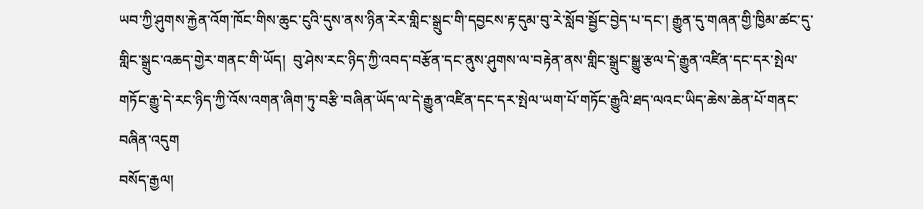ཡབ་ཀྱི་ཤུགས་རྐྱེན་འོག་ཁོང་གིས་ཆུང་ངུའི་དུས་ནས་ཉིན་རེར་གླིང་སྒྲུང་གི་དབྱངས་རྟ་དུམ་བུ་རེ་སློབ་སྦྱོང་བྱེད་པ་དང་། རྒྱུན་དུ་གཞན་གྱི་ཁྱིམ་ཚང་དུ་གླིང་སྒྲུང་འཆད་གྱེར་གནང་གི་ཡོད།  བུ་ཤེས་རང་ཉིད་ཀྱི་འབད་བརྩོན་དང་ནུས་ཤུགས་ལ་བརྟེན་ནས་གླིང་སྒྲུང་སྒྱུ་རྩལ་དེ་རྒྱུན་འཛིན་དང་དར་སྤེལ་གཏོང་རྒྱུ་དེ་རང་ཉིད་ཀྱི་འོས་འགན་ཞིག་ཏུ་བརྩི་བཞིན་ཡོད་ལ་དེ་རྒྱུན་འཛིན་དང་དར་སྤེལ་ཡག་པོ་གཏོང་རྒྱུའི་ཐད་ལའང་ཡིད་ཆེས་ཆེན་པོ་གནང་བཞིན་འདུག
བསོད་རྒྱལ།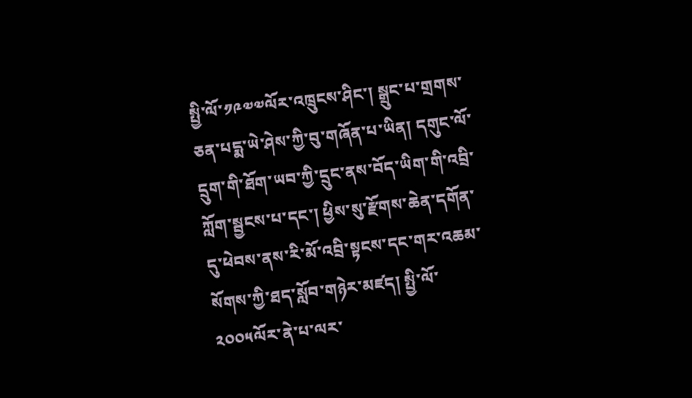སྤྱི་ལོ་༡༩༧༧ལོར་འཁྲུངས་ཤིང་། སྒྲུང་པ་གྲགས་ཅན་པདྨ་ཡེ་ཤེས་ཀྱི་བུ་གཞོན་པ་ཡིན། དགུང་ལོ་དྲུག་གི་ཐོག་ཡབ་ཀྱི་དྲུང་ནས་བོད་ཡིག་གི་འབྲི་ཀློག་སྦྱངས་པ་དང་། ཕྱིས་སུ་རྫོགས་ཆེན་དགོན་དུ་ཕེབས་ནས་རི་མོ་འབྲི་སྟངས་དང་གར་འཆམ་སོགས་ཀྱི་ཐད་སློབ་གཉེར་མཛད། སྤྱི་ལོ་༢༠༠༥ལོར་ནེ་པ་ལར་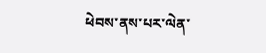ཕེབས་ནས་པར་ལེན་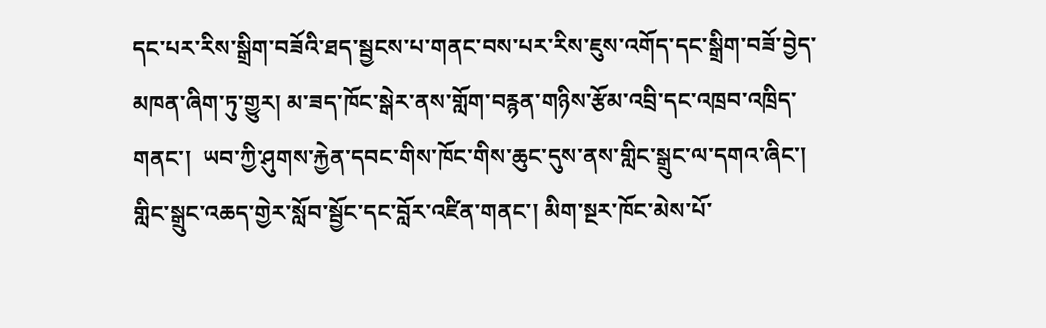དང་པར་རིས་སྒྲིག་བཟོའི་ཐད་སྦྱངས་པ་གནང་བས་པར་རིས་ཇུས་འགོད་དང་སྒྲིག་བཟོ་བྱེད་མཁན་ཞིག་ཏུ་གྱུར། མ་ཟད་ཁོང་སྒེར་ནས་གློག་བརྙན་གཉིས་རྩོམ་འབྲི་དང་འཁྲབ་འཁྲིད་གནང་།  ཡབ་ཀྱི་ཤུགས་རྐྱེན་དབང་གིས་ཁོང་གིས་ཆུང་དུས་ནས་གླིང་སྒྲུང་ལ་དགའ་ཞིང་། གླིང་སྒྲུང་འཆད་གྱེར་སློབ་སྦྱོང་དང་བློར་འཛིན་གནང་། མིག་སྔར་ཁོང་མེས་པོ་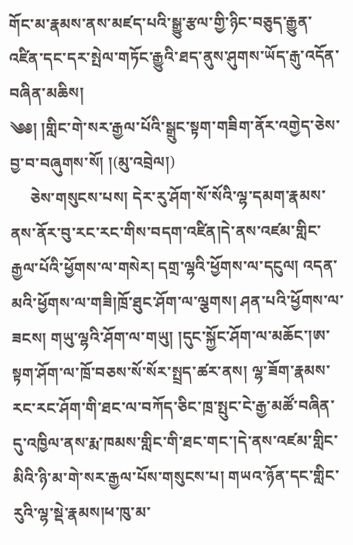གོང་མ་རྣམས་ནས་མཛད་པའི་སྒྱུ་རྩལ་གྱི་ཉིང་བཅུད་རྒྱུན་འཛིན་དང་དར་སྤེལ་གཏོང་རྒྱུའི་ཐད་ནུས་ཤུགས་ཡོད་རྒུ་འདོན་བཞིན་མཆིས།
༄༅། །གླིང་གེ་སར་རྒྱལ་པོའི་སྒྲུང་སྟག་གཟིག་ནོར་འགྱེད་ཅེས་བྱ་བ་བཞུགས་སོ། །(མུ་འབྲེལ།)
     ཅེས་གསུངས་པས། དེར་རུ་ཤོག་སོ་སོའི་ལྷ་དམག་རྣམས་ནས་ནོར་བུ་རང་རང་གིས་བདག་འཛིན།དེ་ནས་འཛམ་གླིང་རྒྱལ་པོའི་ཕྱོགས་ལ་གསེར། དགྲ་ལྷའི་ཕྱོགས་ལ་དངུལ། འདན་མའི་ཕྱོགས་ལ་གཟི།ཁྲོ་ཐུང་ཤོག་ལ་ལྕགས། ཤན་པའི་ཕྱོགས་ལ་ཟངས། གཡུ་ལྷའི་ཤོག་ལ་གཡུ། །དུང་སྐྱོང་ཤོག་ལ་མཆོང་།ཨ་སྟག་ཤོག་ལ་ཁྲོ་བཅས་སོ་སོར་སྤྲད་ཚར་ནས། ལྷ་ཟོག་རྣམས་རང་རང་ཤོག་གི་ཐང་ལ་བཀོད་ཅིང་ཁྲ་སྤུང་ངེ་རྒྱ་མཚོ་བཞིན་དུ་འཁྱིལ་ནས་རྨ་ཁམས་གླིང་གི་ཐང་གང་།དེ་ནས་འཛམ་གླིང་མིའི་ཉི་མ་གེ་སར་རྒྱལ་པོས་གསུངས་པ། གཡའ་ཉོན་དང་གླིང་རུའི་ལྷ་སྡེ་རྣམས།ཕ་ཁུ་མ་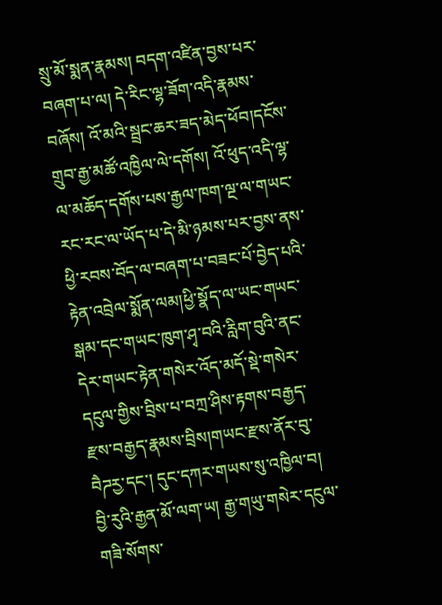སྲུ་མོ་སྨན་རྣམས། བདག་འཛིན་བྱས་པར་བཞག་པ་ལ། དེ་རིང་ལྷ་ཟོག་འདི་རྣམས་བཞོས། འོ་མའི་སྦྲང་ཆར་ཟད་མེད་ཕོབ།དངོས་གྲུབ་རྒྱ་མཚོ་འཁྱིལ་ལེ་དགོས། འོ་ཕུད་འདི་ལྷ་ལ་མཆོད་དགོས་པས་རྒྱལ་ཁག་ལྔ་ལ་གཡང་རང་རང་ལ་ཡོད་པ་དེ་མི་ཉམས་པར་བྱས་ནས་ཕྱི་རབས་བོད་ལ་བཞག་པ་བཟང་པོ་བྱེད་པའི་རྟེན་འབྲེལ་སྨོན་ལམ།ཕྱི་སྣོད་ལ་ཡང་གཡང་སྒམ་དང་གཡང་ཁུག་ཤྭ་བའི་རླིག་བུའི་ནང་དེར་གཡང་རྟེན་གསེར་འོད་མདོ་སྡེ་གསེར་དངུལ་གྱིས་བྲིས་པ་བཀྲ་ཤིས་རྟགས་བརྒྱད་རྫས་བརྒྱད་རྣམས་བྲིས།གཡང་རྫས་ནོར་བུ་བཻཌཪྱ་དང་། དུང་དཀར་གཡས་སུ་འཁྱིལ་བ། བྱི་རུའི་རྒྱན་མོ་ལག་ཡ། རྒྱ་གཡུ་གསེར་དངུལ་གཟི་སོགས་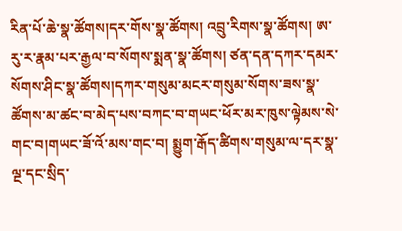རིན་པོ་ཆེ་སྣ་ཚོགས།དར་གོས་སྣ་ཚོགས། འབྲུ་རིགས་སྣ་ཚོགས། ཨ་རུ་ར་རྣམ་པར་རྒྱལ་བ་སོགས་སྨན་སྣ་ཚོགས། ཙན་དན་དཀར་དམར་སོགས་ཤིང་སྣ་ཚོགས།དཀར་གསུམ་མངར་གསུམ་སོགས་ཟས་སྣ་ཚོགས་མ་ཚང་བ་མེད་པས་བཀང་བ་གཡང་ཕོར་མར་ཁུས་ལྟེམས་སེ་གང་བ།གཡང་ཟོ་འོ་མས་གང་བ། སྨྱུག་རྒོད་ཚིགས་གསུམ་ལ་དར་སྣ་ལྔ་དང་སྲིད་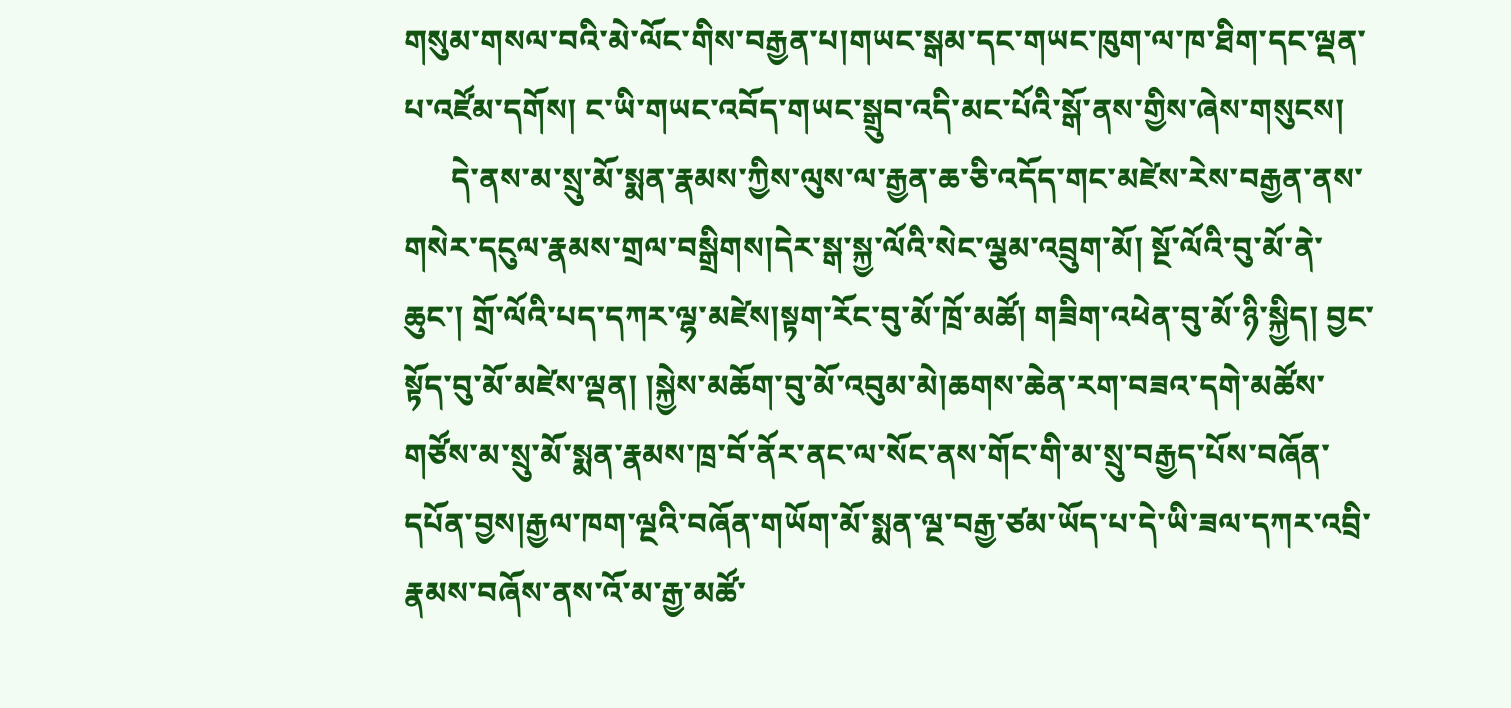གསུམ་གསལ་བའི་མེ་ལོང་གིས་བརྒྱན་པ།གཡང་སྒམ་དང་གཡང་ཁུག་ལ་ཁ་ཐིག་དང་ལྡན་པ་འཛོམ་དགོས། ང་ཡི་གཡང་འབོད་གཡང་སྒྲུབ་འདི་མང་པོའི་སྒོ་ནས་གྱིས་ཞེས་གསུངས།
      དེ་ནས་མ་སྲུ་མོ་སྨན་རྣམས་ཀྱིས་ལུས་ལ་རྒྱན་ཆ་ཅི་འདོད་གང་མཛེས་རེས་བརྒྱན་ནས་གསེར་དངུལ་རྣམས་གྲལ་བསྒྲིགས།དེར་སྒ་སྐྱ་ལོའི་སེང་ལྕམ་འབྲུག་མོ། སྔོ་ལོའི་བུ་མོ་ནེ་ཆུང་། གྲོ་ལོའི་པད་དཀར་ལྷ་མཛེས།སྟག་རོང་བུ་མོ་ཁྲོ་མཚོ། གཟིག་འཕེན་བུ་མོ་ཉི་སྐྱིད། བྱང་སྟོད་བུ་མོ་མཛེས་ལྡན། །སྐྱེས་མཆོག་བུ་མོ་འབུམ་མེ།ཆགས་ཆེན་རག་བཟའ་དགེ་མཚོས་གཙོས་མ་སྲུ་མོ་སྨན་རྣམས་ཁྲ་བོ་ནོར་ནང་ལ་སོང་ནས་གོང་གི་མ་སྲུ་བརྒྱད་པོས་བཞོན་དཔོན་བྱས།རྒྱལ་ཁག་ལྔའི་བཞོན་གཡོག་མོ་སྨན་ལྔ་བརྒྱ་ཙམ་ཡོད་པ་དེ་ཡི་ཟལ་དཀར་འབྲི་རྣམས་བཞོས་ནས་འོ་མ་རྒྱ་མཚོ་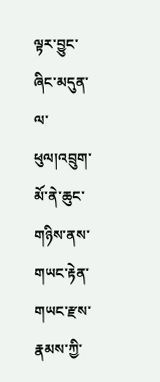ལྟར་བྱུང་ཞིང་མདུན་ལ་ཕུལ།འབྲུག་མོ་ནེ་ཆུང་གཉིས་ནས་གཡང་རྟེན་གཡང་རྫས་རྣམས་ཀྱི་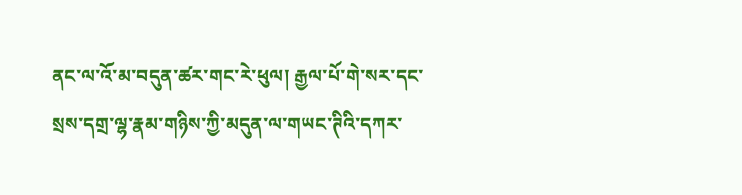ནང་ལ་འོ་མ་བདུན་ཚར་གང་རེ་ཕུལ། རྒྱལ་པོ་གེ་སར་དང་སྲས་དགྲ་ལྷ་རྣམ་གཉིས་ཀྱི་མདུན་ལ་གཡང་ཊིའི་དཀར་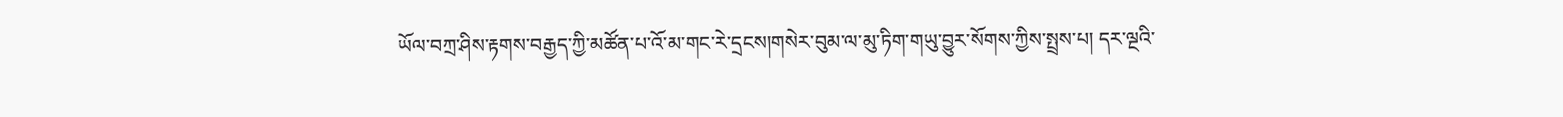ཡོལ་བཀྲ་ཤིས་རྟགས་བརྒྱད་ཀྱི་མཚོན་པ་འོ་མ་གང་རེ་དྲངས།གསེར་བུམ་ལ་མུ་ཏིག་གཡུ་བྱུར་སོགས་ཀྱིས་སྤྲས་པ། དར་ལྔའི་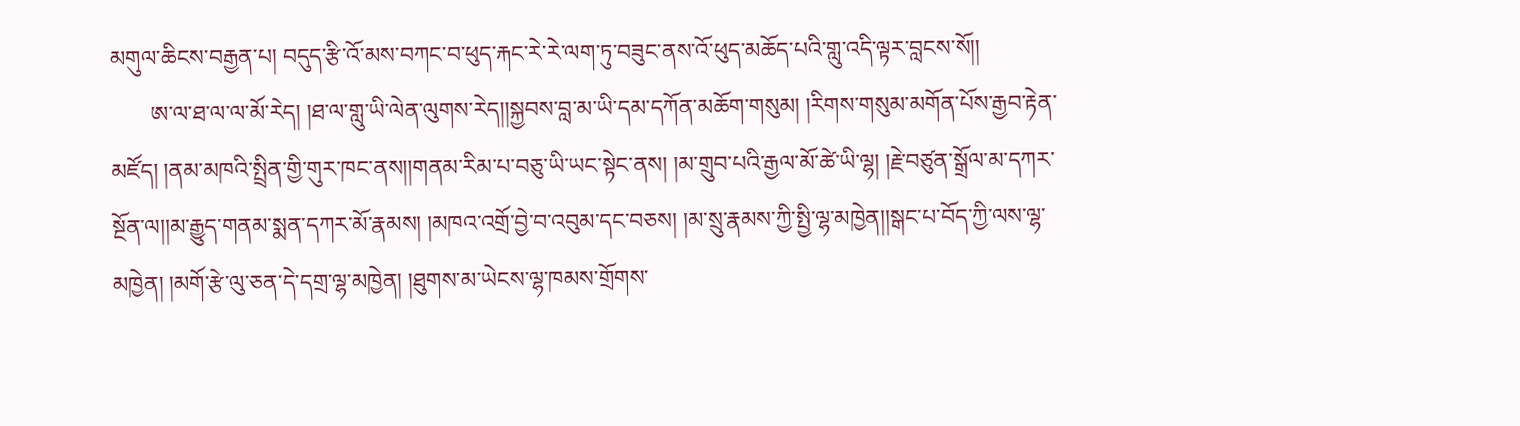མགུལ་ཆིངས་བརྒྱན་པ། བདུད་རྩི་འོ་མས་བཀང་བ་ཕུད་རྐང་རེ་རེ་ལག་ཏུ་བཟུང་ནས་འོ་ཕུད་མཆོད་པའི་གླུ་འདི་ལྟར་བླངས་སོ།།
       ཨ་ལ་ཐ་ལ་ལ་མོ་རེད། །ཐ་ལ་གླུ་ཡི་ལེན་ལུགས་རེད།།སྐྱབས་བླ་མ་ཡི་དམ་དཀོན་མཆོག་གསུམ། །རིགས་གསུམ་མགོན་པོས་རྒྱབ་རྟེན་མཛོད། །ནམ་མཁའི་སྤྲིན་གྱི་གུར་ཁང་ནས།།གནམ་རིམ་པ་བཅུ་ཡི་ཡང་སྟེང་ནས། །མ་གྲུབ་པའི་རྒྱལ་མོ་ཚེ་ཡི་ལྷ། །རྗེ་བཙུན་སྒྲོལ་མ་དཀར་སྔོན་ལ།།མ་རྒྱུད་གནམ་སྨན་དཀར་མོ་རྣམས། །མཁའ་འགྲོ་བྱེ་བ་འབུམ་དང་བཅས། །མ་སྲུ་རྣམས་ཀྱི་སྤྱི་ལྷ་མཁྱེན།།སྒང་པ་བོད་ཀྱི་ལས་ལྷ་མཁྱེན། །མགོ་རྩེ་ལུ་ཅན་དེ་དགྲ་ལྷ་མཁྱེན། །ཐུགས་མ་ཡེངས་ལྷ་ཁམས་གྲོགས་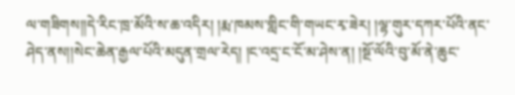ལ་གཟིགས།།དེ་རིང་ཁྲ་མོའི་ས་ཆ་འདིར། །རྨ་ཁམས་གླིང་གི་གཡང་རྭ་ཟེར། །ལྷ་གུར་དཀར་པོའི་ནང་ཤེད་ནས།།སེང་ཆེན་རྒྱལ་པོའི་མདུན་གྲལ་རེད། །ང་འདྲ་ང་ངོ་མ་ཤེས་ན། །སྔོ་ལོའི་བུ་མོ་ནེ་ཆུང་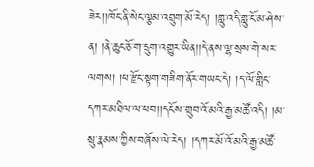ཟེར།།ཁོང་ནི་སེང་ལྕམ་འབྲུག་མོ་རེད། །གླུ་འདི་གླུ་ངོ་མ་ཤེས་ན། །ནེ་ཆུང་ཅོ་ག་དྲུག་འགྱུར་ཡིན།།དེ་ནས་ལྷ་སྲས་གེ་སར་ལགས། །ཕ་རྫོང་སྟག་གཟིག་ནོར་གཡང་དེ། །ད་ལོ་གླིང་དཀར་མཐིལ་ལ་ཕབ།།དངོས་གྲུབ་འོ་མའི་རྒྱ་མཚོ་འདི། །མ་སྲུ་རྣམས་ཀྱིས་བཞོས་ལེ་རེད། །དཀར་མོ་འོ་མའི་རྒྱ་མཚོ་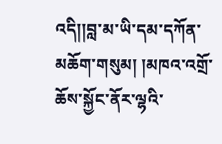འདི།།བླ་མ་ཡི་དམ་དཀོན་མཆོག་གསུམ། །མཁའ་འགྲོ་ཆོས་སྐྱོང་ནོར་ལྷའི་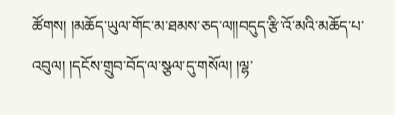ཚོགས། །མཆོད་ཡུལ་གོང་མ་ཐམས་ཅད་ལ།།བདུད་རྩི་འོ་མའི་མཆོད་པ་འབུལ། །དངོས་གྲུབ་བོད་ལ་སྩལ་དུ་གསོལ། །ལྷ་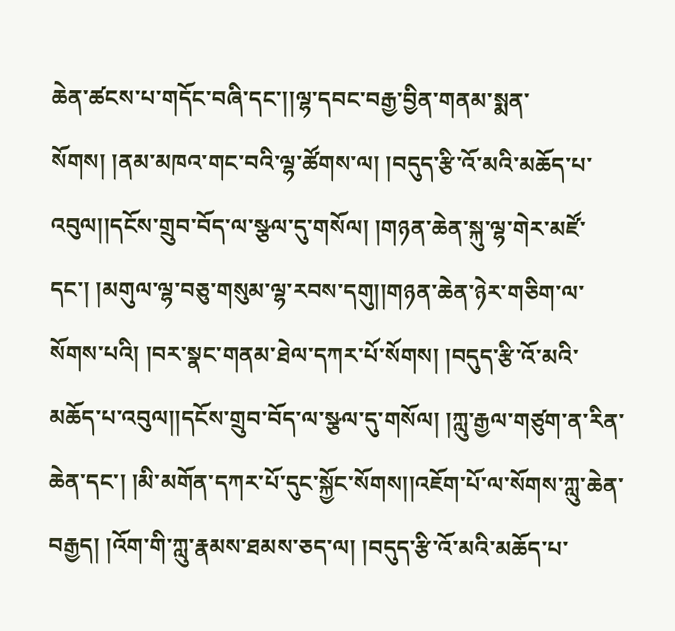ཆེན་ཚངས་པ་གདོང་བཞི་དང་།།ལྷ་དབང་བརྒྱ་བྱིན་གནམ་སྨན་སོགས། །ནམ་མཁའ་གང་བའི་ལྷ་ཚོགས་ལ། །བདུད་རྩི་འོ་མའི་མཆོད་པ་འབུལ།།དངོས་གྲུབ་བོད་ལ་སྩལ་དུ་གསོལ། །གཉན་ཆེན་སྐུ་ལྷ་གེར་མཛོ་དང་། །མགུལ་ལྷ་བཅུ་གསུམ་ལྷ་རབས་དགུ།།གཉན་ཆེན་ཉེར་གཅིག་ལ་སོགས་པའི། །བར་སྣང་གནམ་ཐེལ་དཀར་པོ་སོགས། །བདུད་རྩི་འོ་མའི་མཆོད་པ་འབུལ།།དངོས་གྲུབ་བོད་ལ་སྩལ་དུ་གསོལ། །ཀླུ་རྒྱལ་གཙུག་ན་རིན་ཆེན་དང་། །མི་མགོན་དཀར་པོ་དུང་སྐྱོང་སོགས།།འཇོག་པོ་ལ་སོགས་ཀླུ་ཆེན་བརྒྱད། །འོག་གི་ཀླུ་རྣམས་ཐམས་ཅད་ལ། །བདུད་རྩི་འོ་མའི་མཆོད་པ་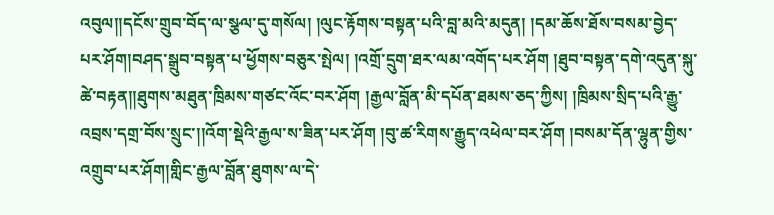འབུལ།།དངོས་གྲུབ་བོད་ལ་སྩལ་དུ་གསོལ། །ལུང་རྟོགས་བསྟན་པའི་བླ་མའི་མདུན། །དམ་ཆོས་ཐོས་བསམ་བྱེད་པར་ཤོག།བཤད་སྒྲུབ་བསྟན་པ་ཕྱོགས་བཅུར་སྤེལ། །འགྲོ་དྲུག་ཐར་ལམ་འགོད་པར་ཤོག །ཐུབ་བསྟན་དགེ་འདུན་སྐུ་ཚེ་བརྟན།།ཐུགས་མཐུན་ཁྲིམས་གཙང་འོང་བར་ཤོག །རྒྱལ་བློན་མི་དཔོན་ཐམས་ཅད་ཀྱིས། །ཁྲིམས་སྲིད་པའི་རྒྱུ་འབྲས་དགྲ་བོས་སྲུང་།།འོག་སྡེའི་རྒྱལ་ས་ཟིན་པར་ཤོག །བུ་ཚ་རིགས་རྒྱུད་འཕེལ་བར་ཤོག །བསམ་དོན་ལྷུན་གྱིས་འགྲུབ་པར་ཤོག།གླིང་རྒྱལ་བློན་ཐུགས་ལ་དེ་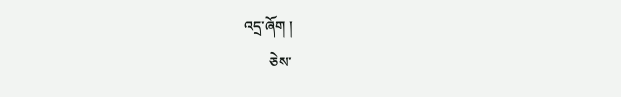འདྲ་ཞོག །
       ཅེས་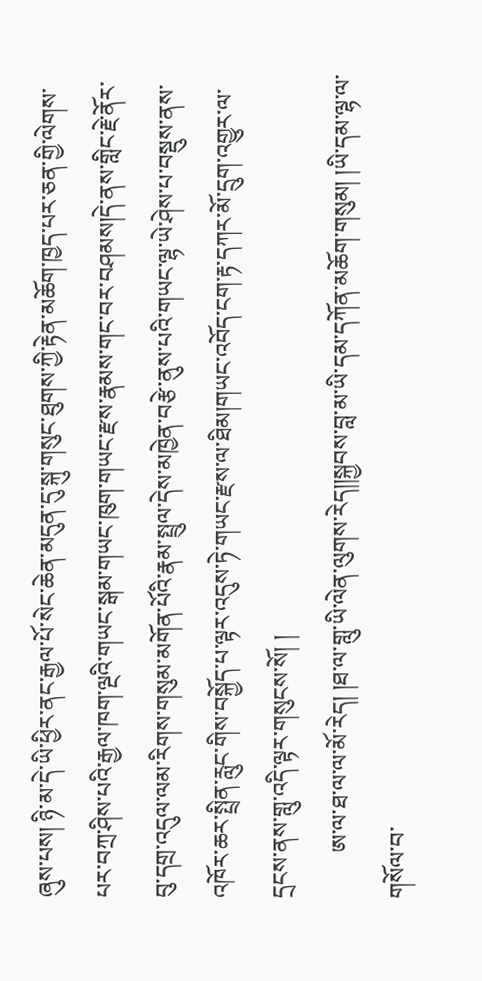ཞུས་པས། ཉི་མ་དེ་ཡི་ཕྱིར་ནང་རྒྱལ་པོ་སེང་ཆེན་མདུན་དུ་སྐུ་གསུང་ཐུགས་ཀྱི་རྟེན་མཆོག་ཁྱད་པར་ཅན་གྱི་ལེགས་པར་བཀྲ་ཤིས་པའི་རྒྱལ་ཁག་ལྔའི་གཡང་སྒམ་གཡང་ཁུག་གཡང་རྫས་རྣམས་གང་བར་བཤམས།དེ་ནས་གླིང་རྗེ་ནོར་བུ་དགྲ་འདུལ་ལམ་རིགས་གསུམ་མགོན་པོའི་རྣམ་སྤྲུལ་དེས་མཁྱེན་བརྩེ་ནུས་པའི་གཡང་ལྷ་ཡེ་ཤེས་པ་བསྡུས་ནས་འཁོར་ཆར་སྤྲིན་རླུང་གིས་བསྐྱོད་པ་ལྟར་འདུས་ཏེ་གཡང་རྫས་ལ་ཐིམ།གཡང་འབོད་ངག་རྟ་དཀར་མོ་དྲུག་འགྱུར་ལ་དྲངས་ནས་གླུ་འདི་ལྟར་གསུངས་སོ། །
        ཨ་ལ་ཐ་ལ་ལ་མོ་རེད། །ཐ་ལ་གླུ་ཡི་ལེན་ལུགས་རེད།།སྐྱབས་བླ་མ་ཡི་དམ་དཀོན་མཆོག་གསུམ། །ཡི་དམ་ལྷ་ལ་གསོལ་བ་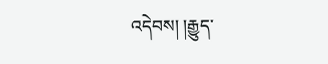འདེབས། །རྒྱུད་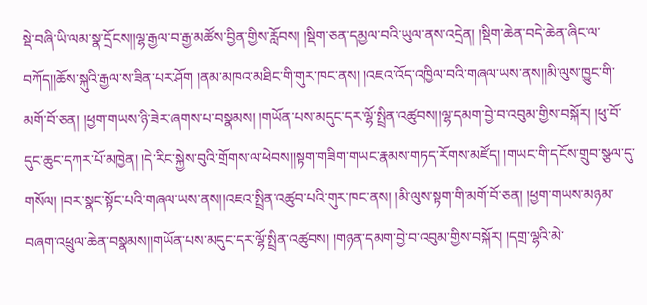སྡེ་བཞི་ཡི་ལམ་སྣ་དྲོངས།།ལྷ་རྒྱལ་བ་རྒྱ་མཚོས་བྱིན་གྱིས་རློབས། །སྡིག་ཅན་དམྱལ་བའི་ཡུལ་ནས་འདྲེན། །སྡིག་ཆེན་བདེ་ཆེན་ཞིང་ལ་བཀོད།།ཆོས་སྐུའི་རྒྱལ་ས་ཟིན་པར་ཤོག །ནམ་མཁའ་མཐིང་གི་གུར་ཁང་ནས། །འཇའ་འོད་འཁྱིལ་བའི་གཞལ་ཡས་ནས།།མི་ལུས་ཁྱུང་གི་མགོ་བོ་ཅན། །ཕྱག་གཡས་ཉི་ཟེར་ཞགས་པ་བསྣམས། །གཡོན་པས་མདུང་དར་ལྷོ་སྤྲིན་འཚུབས།།ལྷ་དམག་བྱེ་བ་འབུམ་གྱིས་བསྐོར། །ཕུ་བོ་དུང་ཆུང་དཀར་པོ་མཁྱེན། །དེ་རིང་སྐྱེས་བུའི་གྲོགས་ལ་ཕེབས།།སྟག་གཟིག་གཡང་རྣམས་གཏད་རོགས་མཛོད། །གཡང་གི་དངོས་གྲུབ་སྩལ་དུ་གསོལ། །བར་སྣང་སྟོང་པའི་གཞལ་ཡས་ནས།།འཇའ་སྤྲིན་འཚུབ་པའི་གུར་ཁང་ནས། །མི་ལུས་སྟག་གི་མགོ་བོ་ཅན། །ཕྱག་གཡས་མཉམ་བཞག་འཕྲུལ་ཆེན་བསྣམས།།གཡོན་པས་མདུང་དར་ལྷོ་སྤྲིན་འཚུབས། །གཉན་དམག་བྱེ་བ་འབུམ་གྱིས་བསྐོར། །དགྲ་ལྷའི་མེ་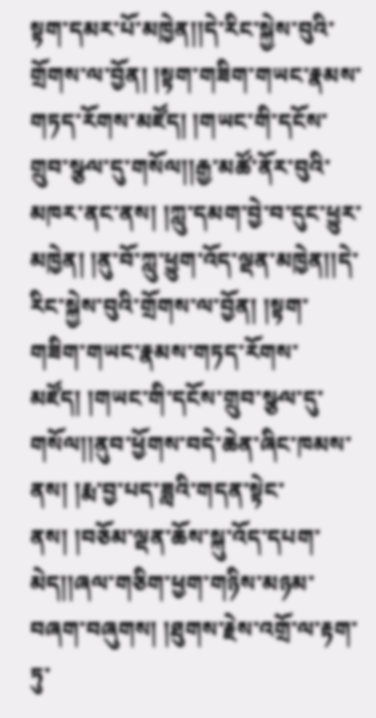སྟག་དམར་པོ་མཁྱེན།།དེ་རིང་སྐྱེས་བུའི་གྲོགས་ལ་བྱོན། །སྟག་གཟིག་གཡང་རྣམས་གཏད་རོགས་མཛོད། །གཡང་གི་དངོས་གྲུབ་སྩལ་དུ་གསོལ།།རྒྱ་མཚོ་ནོར་བུའི་མཁར་ནང་ནས། །ཀླུ་དམག་བྱེ་བ་དུང་ཕྱུར་མཁྱེན། །ནུ་བོ་ཀླུ་ཕྱུག་འོད་ལྡན་མཁྱེན།།དེ་རིང་སྐྱེས་བུའི་གྲོགས་ལ་བྱོན། །སྟག་གཟིག་གཡང་རྣམས་གཏད་རོགས་མཛོད། །གཡང་གི་དངོས་གྲུབ་སྩལ་དུ་གསོལ།།ནུབ་ཕྱོགས་བདེ་ཆེན་ཞིང་ཁམས་ནས། །རྨ་བྱ་པད་ཟླའི་གདན་སྟེང་ནས། །བཅོམ་ལྡན་ཆོས་སྐུ་འོད་དཔག་མེད།།ཞལ་གཅིག་ཕྱག་གཉིས་མཉམ་བཞག་བཞུགས། །ཐུགས་རྗེས་འགྲོ་ལ་རྟག་ཏུ་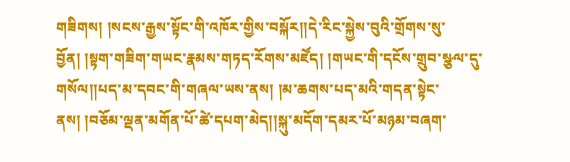གཟིགས། །སངས་རྒྱས་སྟོང་གི་འཁོར་གྱིས་བསྐོར།།དེ་རིང་སྐྱེས་བུའི་གྲོགས་སུ་བྱོན། །སྟག་གཟིག་གཡང་རྣམས་གཏད་རོགས་མཛོད། །གཡང་གི་དངོས་གྲུབ་སྩལ་དུ་གསོལ།།པད་མ་དབང་གི་གཞལ་ཡས་ནས། །མ་ཆགས་པད་མའི་གདན་སྟེང་ནས། །བཅོམ་ལྡན་མགོན་པོ་ཚེ་དཔག་མེད།།སྐུ་མདོག་དམར་པོ་མཉམ་བཞག་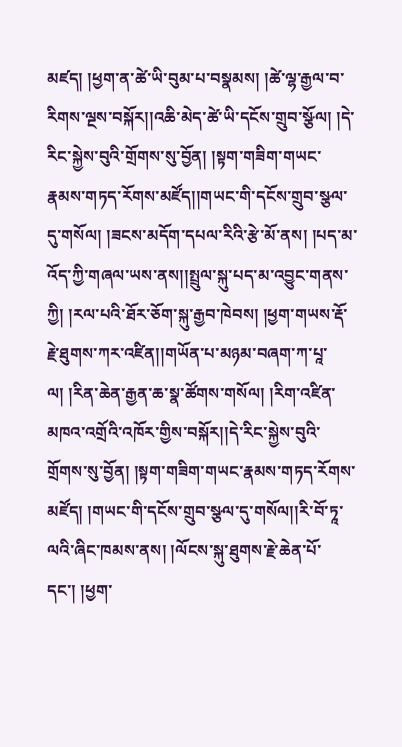མཛད། །ཕྱག་ན་ཚེ་ཡི་བུམ་པ་བསྣམས། །ཚེ་ལྷ་རྒྱལ་བ་རིགས་ལྔས་བསྐོར།།འཆི་མེད་ཚེ་ཡི་དངོས་གྲུབ་སྩོལ། །དེ་རིང་སྐྱེས་བུའི་གྲོགས་སུ་བྱོན། །སྟག་གཟིག་གཡང་རྣམས་གཏད་རོགས་མཛོད།།གཡང་གི་དངོས་གྲུབ་སྩལ་དུ་གསོལ། །ཟངས་མདོག་དཔལ་རིའི་རྩེ་མོ་ནས། །པད་མ་འོད་ཀྱི་གཞལ་ཡས་ནས།།སྤྲུལ་སྐུ་པད་མ་འབྱུང་གནས་ཀྱི། །རལ་པའི་ཐོར་ཅོག་སྐུ་རྒྱབ་ཁེབས། །ཕྱག་གཡས་རྡོ་རྗེ་ཐུགས་ཀར་འཛིན།།གཡོན་པ་མཉམ་བཞག་ཀ་པཱ་ལ། །རིན་ཆེན་རྒྱན་ཆ་སྣ་ཚོགས་གསོལ། །རིག་འཛིན་མཁའ་འགྲོའི་འཁོར་གྱིས་བསྐོར།།དེ་རིང་སྐྱེས་བུའི་གྲོགས་སུ་བྱོན། །སྟག་གཟིག་གཡང་རྣམས་གཏད་རོགས་མཛོད། །གཡང་གི་དངོས་གྲུབ་སྩལ་དུ་གསོལ།།རི་བོ་ཏཱ་ལའི་ཞིང་ཁམས་ནས། །ལོངས་སྐུ་ཐུགས་རྗེ་ཆེན་པོ་དང་། །ཕྱག་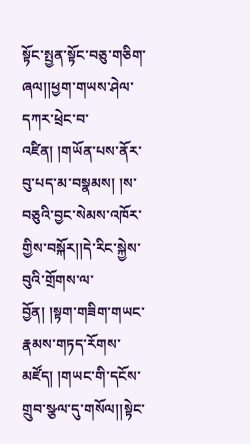སྟོང་སྤྱན་སྟོང་བཅུ་གཅིག་ཞལ།།ཕྱག་གཡས་ཤེལ་དཀར་ཕྲེང་བ་འཛིན། །གཡོན་པས་ནོར་བུ་པད་མ་བསྣམས། །ས་བཅུའི་བྱང་སེམས་འཁོར་གྱིས་བསྐོར།།དེ་རིང་སྐྱེས་བུའི་གྲོགས་ལ་བྱོན། །སྟག་གཟིག་གཡང་རྣམས་གཏད་རོགས་མཛོད། །གཡང་གི་དངོས་གྲུབ་སྩལ་དུ་གསོལ།།སྟེང་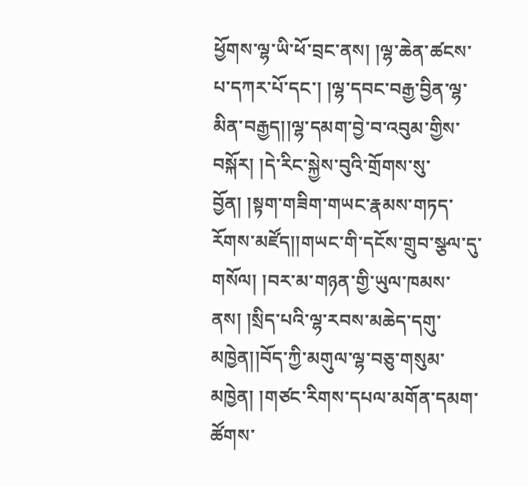ཕྱོགས་ལྷ་ཡི་ཕོ་བྲང་ནས། །ལྷ་ཆེན་ཚངས་པ་དཀར་པོ་དང་། །ལྷ་དབང་བརྒྱ་བྱིན་ལྷ་མིན་བརྒྱད།།ལྷ་དམག་བྱེ་བ་འབུམ་གྱིས་བསྐོར། །དེ་རིང་སྐྱེས་བུའི་གྲོགས་སུ་བྱོན། །སྟག་གཟིག་གཡང་རྣམས་གཏད་རོགས་མཛོད།།གཡང་གི་དངོས་གྲུབ་སྩལ་དུ་གསོལ། །བར་མ་གཉན་གྱི་ཡུལ་ཁམས་ནས། །སྲིད་པའི་ལྷ་རབས་མཆེད་དགུ་མཁྱེན།།བོད་ཀྱི་མགུལ་ལྷ་བཅུ་གསུམ་མཁྱེན། །གཙང་རིགས་དཔལ་མགོན་དམག་ཚོགས་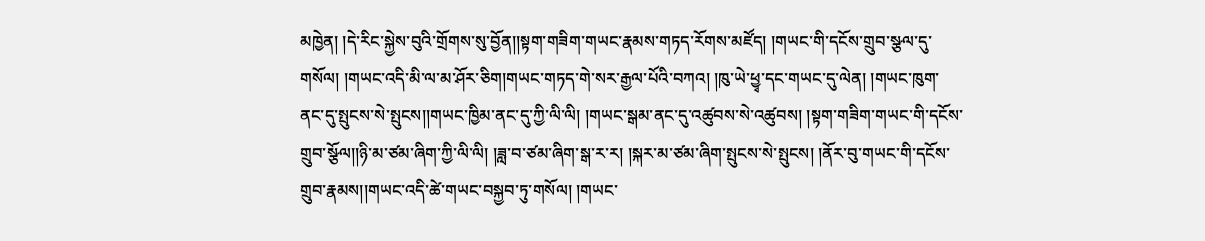མཁྱེན། །དེ་རིང་སྐྱེས་བུའི་གྲོགས་སུ་བྱོན།།སྟག་གཟིག་གཡང་རྣམས་གཏད་རོགས་མཛོད། །གཡང་གི་དངོས་གྲུབ་སྩལ་དུ་གསོལ། །གཡང་འདི་མི་ལ་མ་ཤོར་ཅིག།གཡང་གཏད་གེ་སར་རྒྱལ་པོའི་བཀའ། །ཁུ་ཡེ་ཕྱྭ་དང་གཡང་དུ་ལེན། །གཡང་ཁུག་ནང་དུ་སྤུངས་སེ་སྤུངས།།གཡང་ཁྱིམ་ནང་དུ་ཀྱི་ལི་ལི། །གཡང་སྒམ་ནང་དུ་འཚུབས་སེ་འཚུབས། །སྟག་གཟིག་གཡང་གི་དངོས་གྲུབ་སྩོལ།།ཉི་མ་ཙམ་ཞིག་ཀྱི་ལི་ལི། །ཟླ་བ་ཙམ་ཞིག་སྒ་ར་ར། །སྐར་མ་ཙམ་ཞིག་སྤུངས་སེ་སྤུངས། །ནོར་བུ་གཡང་གི་དངོས་གྲུབ་རྣམས།།གཡང་འདི་ཚེ་གཡང་བསྐྱབ་ཏུ་གསོལ། །གཡང་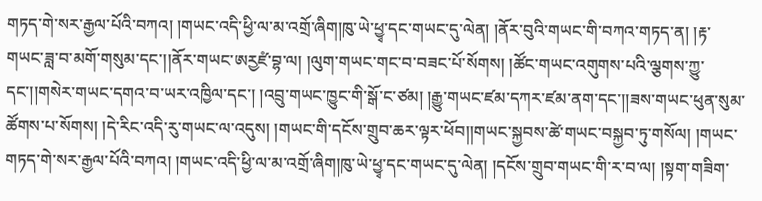གཏད་གེ་སར་རྒྱལ་པོའི་བཀའ། །གཡང་འདི་ཕྱི་ལ་མ་འགྲོ་ཞིག།ཁུ་ཡེ་ཕྱྭ་དང་གཡང་དུ་ལེན། །ནོར་བུའི་གཡང་གི་བཀའ་གཏད་ན། །རྟ་གཡང་ཟླ་བ་མགོ་གསུམ་དང་།།ནོར་གཡང་ཨཪྱཛཾ་བྷ་ལ། །ལུག་གཡང་གང་བ་བཟང་པོ་སོགས། །ཚོང་གཡང་འགུགས་པའི་ལྕགས་ཀྱུ་དང་།།གསེར་གཡང་དགའ་བ་ཡར་འཁྱིལ་དང་། །འབྲུ་གཡང་ཁྱུང་གི་སྒོ་ང་ཙམ། །རྒྱུ་གཡང་ཛམ་དཀར་ཛམ་ནག་དང་།།ཟས་གཡང་ཕུན་སུམ་ཚོགས་པ་སོགས། །དེ་རིང་འདི་རུ་གཡང་ལ་འདུས། །གཡང་གི་དངོས་གྲུབ་ཆར་ལྟར་ཕོབ།།གཡང་སྐྱབས་ཚེ་གཡང་བསྐྱབ་ཏུ་གསོལ། །གཡང་གཏད་གེ་སར་རྒྱལ་པོའི་བཀའ། །གཡང་འདི་ཕྱི་ལ་མ་འགྲོ་ཞིག།ཁུ་ཡེ་ཕྱྭ་དང་གཡང་དུ་ལེན། །དངོས་གྲུབ་གཡང་གི་ར་བ་ལ། །སྟག་གཟིག་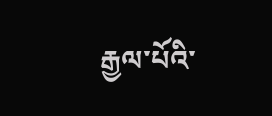རྒྱལ་པོའི་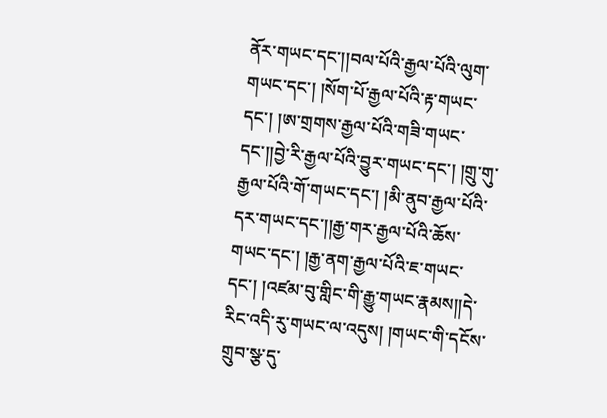ནོར་གཡང་དང་།།བལ་པོའི་རྒྱལ་པོའི་ལུག་གཡང་དང་། །སོག་པོ་རྒྱལ་པོའི་རྟ་གཡང་དང་། །ཨ་གྲགས་རྒྱལ་པོའི་གཟི་གཡང་དང་།།བྱེ་རི་རྒྱལ་པོའི་བྱུར་གཡང་དང་། །གྲུ་གུ་རྒྱལ་པོའི་གོ་གཡང་དང་། །མི་ནུབ་རྒྱལ་པོའི་དར་གཡང་དང་།།རྒྱ་གར་རྒྱལ་པོའི་ཆོས་གཡང་དང་། །རྒྱ་ནག་རྒྱལ་པོའི་ཇ་གཡང་དང་། །འཛམ་བུ་གླིང་གི་རྒྱུ་གཡང་རྣམས།།དེ་རིང་འདི་རུ་གཡང་ལ་འདུས། །གཡང་གི་དངོས་གྲུབ་སྩ་དུ་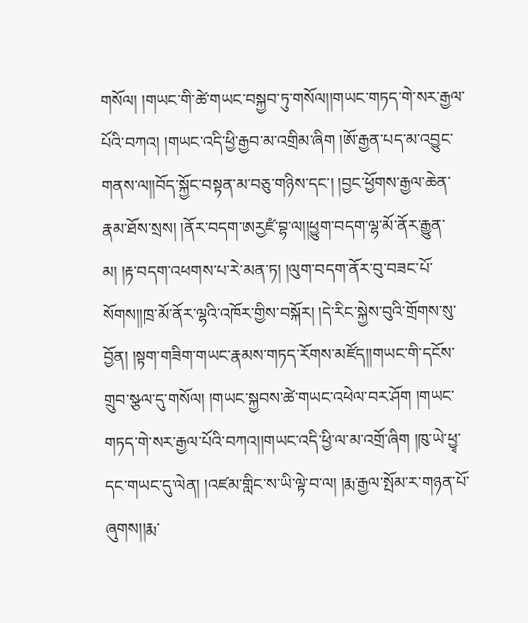གསོལ། །གཡང་གི་ཚེ་གཡང་བསྐྱབ་ཏུ་གསོལ།།གཡང་གཏད་གེ་སར་རྒྱལ་པོའི་བཀའ། །གཡང་འདི་ཕྱི་རྒྱབ་མ་འགྲིམ་ཞིག །ཨོ་རྒྱན་པད་མ་འབྱུང་གནས་ལ།།བོད་སྐྱོང་བསྟན་མ་བཅུ་གཉིས་དང་། །བྱང་ཕྱོགས་རྒྱལ་ཆེན་རྣམ་ཐོས་སྲས། །ནོར་བདག་ཨཪྱཛཾ་བྷ་ལ།།ཕྱུག་བདག་ལྷ་མོ་ནོར་རྒྱུན་མ། །རྟ་བདག་འཕགས་པ་རེ་མན་ཏ། །ལུག་བདག་ནོར་བུ་བཟང་པོ་སོགས།།ཁྲ་མོ་ནོར་ལྷའི་འཁོར་གྱིས་བསྐོར། །དེ་རིང་སྐྱེས་བུའི་གྲོགས་སུ་བྱོན། །སྟག་གཟིག་གཡང་རྣམས་གཏད་རོགས་མཛོད།།གཡང་གི་དངོས་གྲུབ་སྩལ་དུ་གསོལ། །གཡང་སྐྱབས་ཚེ་གཡང་འཕེལ་བར་ཤོག །གཡང་གཏད་གེ་སར་རྒྱལ་པོའི་བཀའ།།གཡང་འདི་ཕྱི་ལ་མ་འགྲོ་ཞིག །ཁུ་ཡེ་ཕྱྭ་དང་གཡང་དུ་ལེན། །འཛམ་གླིང་ས་ཡི་ལྟེ་བ་ལ། །རྨ་རྒྱལ་སྤོམ་ར་གཉན་པོ་ཞུགས།།རྨ་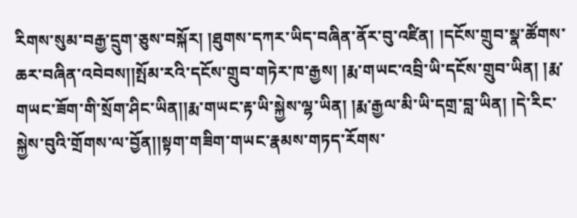རིགས་སུམ་བརྒྱ་དྲུག་ཅུས་བསྐོར། །ཐུགས་དཀར་ཡིད་བཞིན་ནོར་བུ་འཛིན། །དངོས་གྲུབ་སྣ་ཚོགས་ཆར་བཞིན་འབེབས།།སྤོམ་རའི་དངོས་གྲུབ་གཏེར་ཁ་རྒྱས། །རྨ་གཡང་འབྲི་ཡི་དངོས་གྲུབ་ཡིན། །རྨ་གཡང་ཟོག་གི་སྲོག་ཤིང་ཡིན།།རྨ་གཡང་རྟ་ཡི་སྐྱེས་ལྷ་ཡིན། །རྨ་རྒྱལ་མི་ཡི་དགྲ་བླ་ཡིན། །དེ་རིང་སྐྱེས་བུའི་གྲོགས་ལ་བྱོན།།སྟག་གཟིག་གཡང་རྣམས་གཏད་རོགས་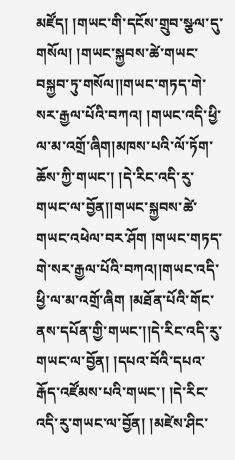མཛོད། །གཡང་གི་དངོས་གྲུབ་སྩལ་དུ་གསོལ། །གཡང་སྐྱབས་ཚེ་གཡང་བསྐྱབ་ཏུ་གསོལ།།གཡང་གཏད་གེ་སར་རྒྱལ་པོའི་བཀའ། །གཡང་འདི་ཕྱི་ལ་མ་འགྲོ་ཞིག།མཁས་པའི་ལོ་ཏོག་ཆོས་ཀྱི་གཡང་། །དེ་རིང་འདི་རུ་གཡང་ལ་བྱོན།།གཡང་སྐྱབས་ཚེ་གཡང་འཕེལ་བར་ཤོག །གཡང་གཏད་གེ་སར་རྒྱལ་པོའི་བཀའ།།གཡང་འདི་ཕྱི་ལ་མ་འགྲོ་ཞིག །མཐོན་པོའི་གོང་ནས་དཔོན་གྱི་གཡང་།།དེ་རིང་འདི་རུ་གཡང་ལ་བྱོན། །དཔའ་བོའི་དཔའ་རྒོད་འཛོམས་པའི་གཡང་། །དེ་རིང་འདི་རུ་གཡང་ལ་བྱོན། །མཛེས་ཤིང་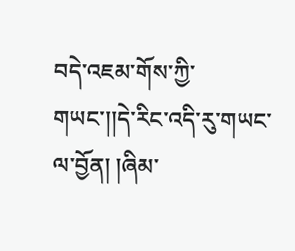བདེ་འཇམ་གོས་ཀྱི་གཡང་།།དེ་རིང་འདི་རུ་གཡང་ལ་བྱོན། །ཞིམ་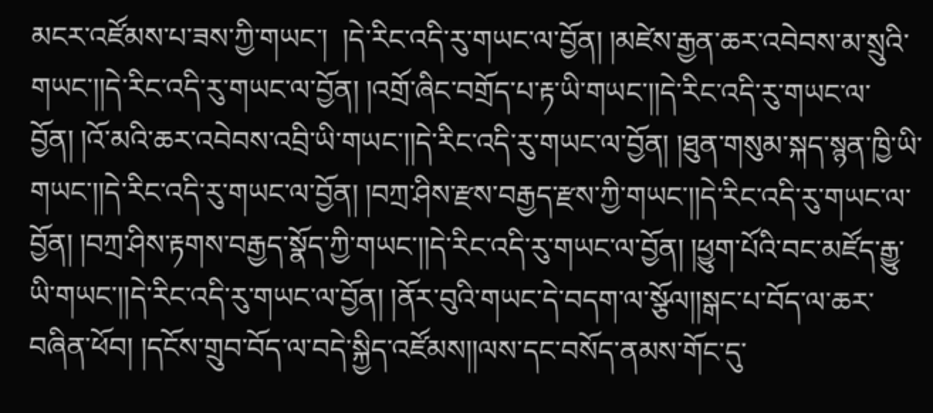མངར་འཛོམས་པ་ཟས་ཀྱི་གཡང་།  །དེ་རིང་འདི་རུ་གཡང་ལ་བྱོན། །མཛེས་རྒྱན་ཆར་འབེབས་མ་སྲུའི་གཡང་།།དེ་རིང་འདི་རུ་གཡང་ལ་བྱོན། །འགྲོ་ཞིང་བགྲོད་པ་རྟ་ཡི་གཡང་།།དེ་རིང་འདི་རུ་གཡང་ལ་བྱོན། །འོ་མའི་ཆར་འབེབས་འབྲི་ཡི་གཡང་།།དེ་རིང་འདི་རུ་གཡང་ལ་བྱོན། །ཐུན་གསུམ་སྐད་སྙན་ཁྱི་ཡི་གཡང་།།དེ་རིང་འདི་རུ་གཡང་ལ་བྱོན། །བཀྲ་ཤིས་རྫས་བརྒྱད་རྫས་ཀྱི་གཡང་།།དེ་རིང་འདི་རུ་གཡང་ལ་བྱོན། །བཀྲ་ཤིས་རྟགས་བརྒྱད་སྣོད་ཀྱི་གཡང་།།དེ་རིང་འདི་རུ་གཡང་ལ་བྱོན། །ཕྱུག་པོའི་བང་མཛོད་རྒྱུ་ཡི་གཡང་།།དེ་རིང་འདི་རུ་གཡང་ལ་བྱོན། །ནོར་བུའི་གཡང་དེ་བདག་ལ་སྩོལ།།སྒང་པ་བོད་ལ་ཆར་བཞིན་ཕོབ། །དངོས་གྲུབ་བོད་ལ་བདེ་སྐྱིད་འཛོམས།།ལས་དང་བསོད་ནམས་གོང་དུ་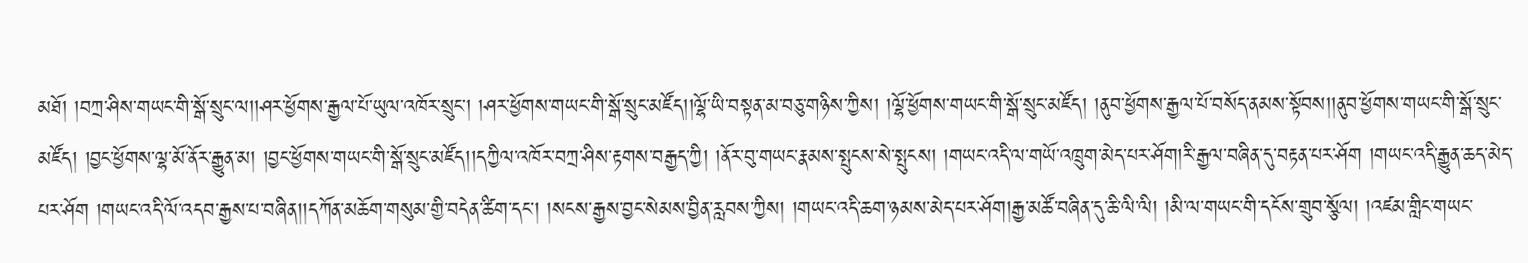མཐོ། །བཀྲ་ཤིས་གཡང་གི་སྒོ་སྲུང་ལ།།ཤར་ཕྱོགས་རྒྱལ་པོ་ཡུལ་འཁོར་སྲུང་། །ཤར་ཕྱོགས་གཡང་གི་སྒོ་སྲུང་མཛོད།།ལྷོ་ཡི་བསྟན་མ་བཅུ་གཉིས་ཀྱིས། །ལྷོ་ཕྱོགས་གཡང་གི་སྒོ་སྲུང་མཛོད། །ནུབ་ཕྱོགས་རྒྱལ་པོ་བསོད་ནམས་སྟོབས།།ནུབ་ཕྱོགས་གཡང་གི་སྒོ་སྲུང་མཛོད། །བྱང་ཕྱོགས་ལྷ་མོ་ནོར་རྒྱུན་མ། །བྱང་ཕྱོགས་གཡང་གི་སྒོ་སྲུང་མཛོད།།དཀྱིལ་འཁོར་བཀྲ་ཤིས་རྟགས་བརྒྱད་ཀྱི། །ནོར་བུ་གཡང་རྣམས་སྤུངས་སེ་སྤུངས། །གཡང་འདི་ལ་གཡོ་འཁྲུག་མེད་པར་ཤོག།རི་རྒྱལ་བཞིན་དུ་བརྟན་པར་ཤོག །གཡང་འདི་རྒྱུན་ཆད་མེད་པར་ཤོག །གཡང་འདི་ལོ་འདབ་རྒྱས་པ་བཞིན།།དཀོན་མཆོག་གསུམ་གྱི་བདེན་ཚིག་དང་། །སངས་རྒྱས་བྱང་སེམས་བྱིན་རླབས་ཀྱིས། །གཡང་འདི་ཆག་ཉམས་མེད་པར་ཤོག།རྒྱ་མཚོ་བཞིན་དུ་ཆི་ལི་ལི། །མི་ལ་གཡང་གི་དངོས་གྲུབ་སྩོལ། །འཛམ་གླིང་གཡང་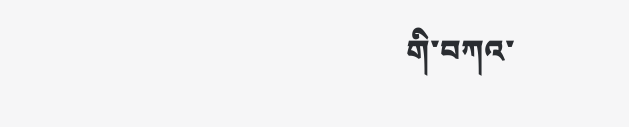གི་བཀའ་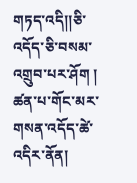གཏད་འདི།།ཅི་འདོད་ཅི་བསམ་འགྲུབ་པར་ཤོག །
ཚན་པ་གོང་མར་གསན་འདོད་ཚེ་འདིར་ནོན།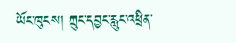ཡོང་ཁུངས། ཀྲུང་དབྱང་རླུང་འཕྲིན་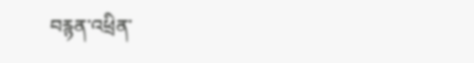བརྙན་འཕྲིན་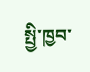སྤྱི་ཁྱབ་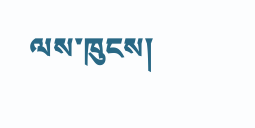ལས་ཁུངས།